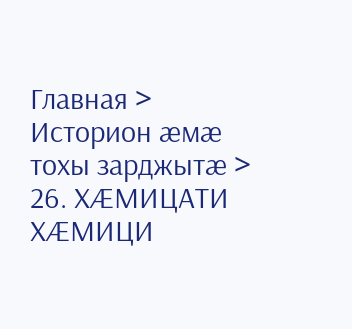Главная > Историон æмæ тохы зарджытæ > 26. ХÆМИЦАТИ ХÆМИЦИ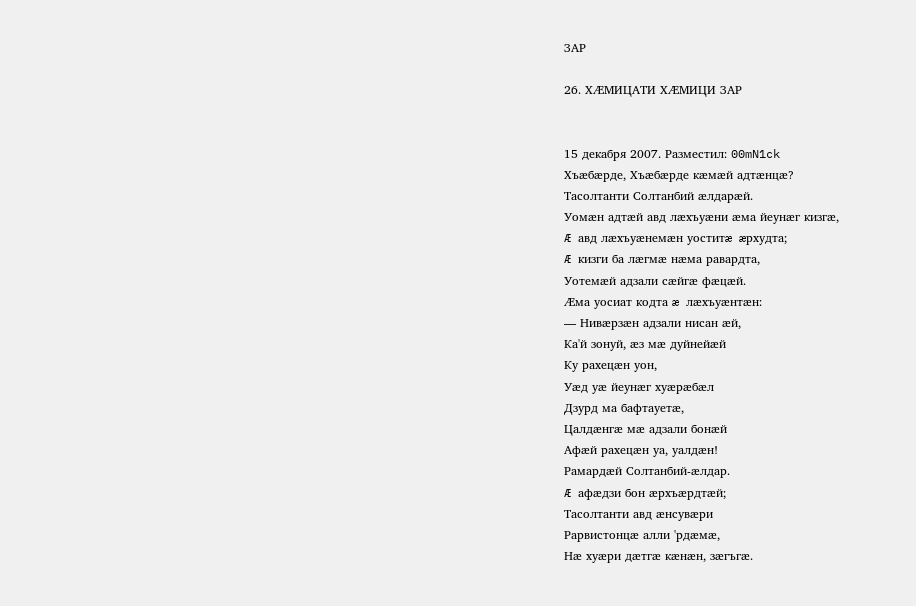ЗАР

26. ХÆМИЦАТИ ХÆМИЦИ ЗАР


15 декабря 2007. Разместил: 00mN1ck
Хъæбæрде, Хъæбæрде кæмæй адтæнцæ?
Тасолтанти Солтанбий æлдарæй.
Уомæн адтæй авд лæхъуæни æма йеунæг кизгæ,
Æ авд лæхъуæнемæн уоститæ æрхудта;
Æ кизги ба лæгмæ нæма равардта,
Уотемæй адзали сæйгæ фæцæй.
Æма уосиат кодта æ лæхъуæнтæн:
— Нивæрзæн адзали нисан æй,
Ка'й зонуй, æз мæ дуйнейæй
Ку рахецæн уон,
Уæд уæ йеунæг хуæрæбæл
Дзурд ма бафтауетæ,
Цалдæнгæ мæ адзали бонæй
Афæй рахецæн уа, уалдæн!
Рамардæй Солтанбий-æлдар.
Æ афæдзи бон æрхъæрдтæй;
Тасолтанти авд æнсувæри
Рарвистонцæ алли 'рдæмæ,
Нæ хуæри дæтгæ кæнæн, зæгъгæ.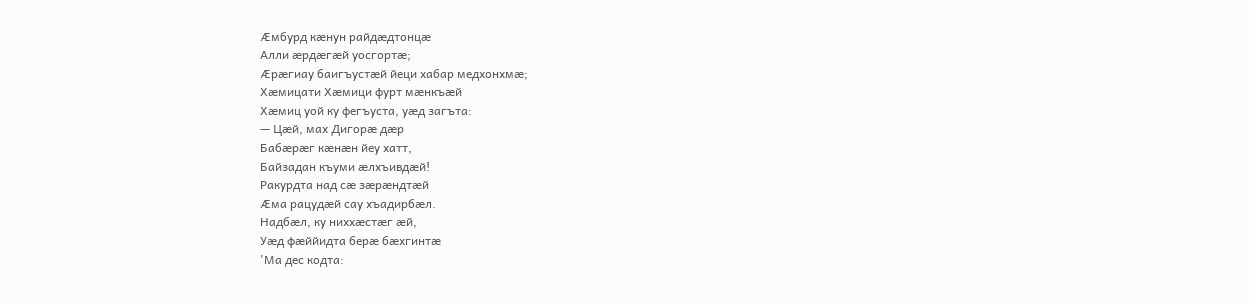Æмбурд кæнун райдæдтонцæ
Алли æрдæгæй уосгортæ;
Æрæгиау баигъустæй йеци хабар медхонхмæ;
Хæмицати Хæмици фурт мæнкъæй
Хæмиц уой ку фегъуста, уæд загъта:
— Цæй, мах Дигорæ дæр
Бабæрæг кæнæн йеу хатт,
Байзадан къуми æлхъивдæй!
Ракурдта над сæ зæрæндтæй
Æма рацудæй сау хъадирбæл.
Надбæл, ку ниххæстæг æй,
Уæд фæййидта берæ бæхгинтæ
'Ма дес кодта: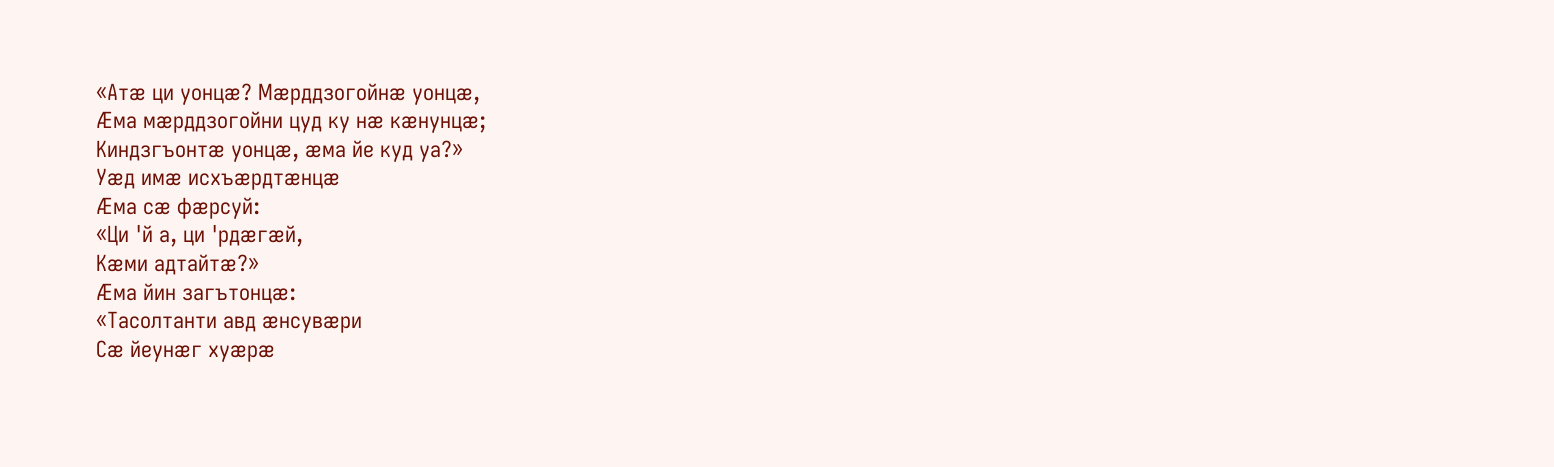«Атæ ци уонцæ? Мæрддзогойнæ уонцæ,
Æма мæрддзогойни цуд ку нæ кæнунцæ;
Киндзгъонтæ уонцæ, æма йе куд уа?»
Уæд имæ исхъæрдтæнцæ
Æма сæ фæрсуй:
«Ци 'й а, ци 'рдæгæй,
Кæми адтайтæ?»
Æма йин загътонцæ:
«Тасолтанти авд æнсувæри
Сæ йеунæг хуæрæ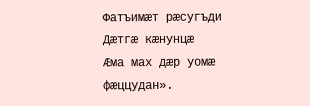Фатъимæт рæсугъди
Дæтгæ кæнунцæ
Æма мах дæр уомæ фæццудан».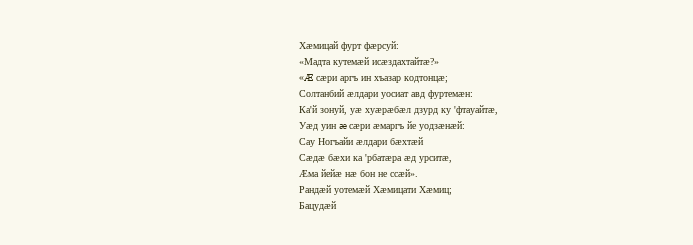Хæмицай фурт фæрсуй:
«Мадта кутемæй исæздахтайтæ?»
«Æ сæри аргъ ин хъазар кодтонцæ;
Солтанбий æлдари уосиат авд фуртемæн:
Ка'й зонуй, уæ хуæрæбæл дзурд ку 'фтауайтæ,
Уæд уин æ сæри æмаргъ йе уодзæнæй:
Сау Ногъайи æлдари бæхтæй
Сæдæ бæхи ка 'рбатæра æд урситæ,
Æма йейæ нæ бон не ссæй».
Рандæй уотемæй Хæмицати Хæмиц;
Бацудæй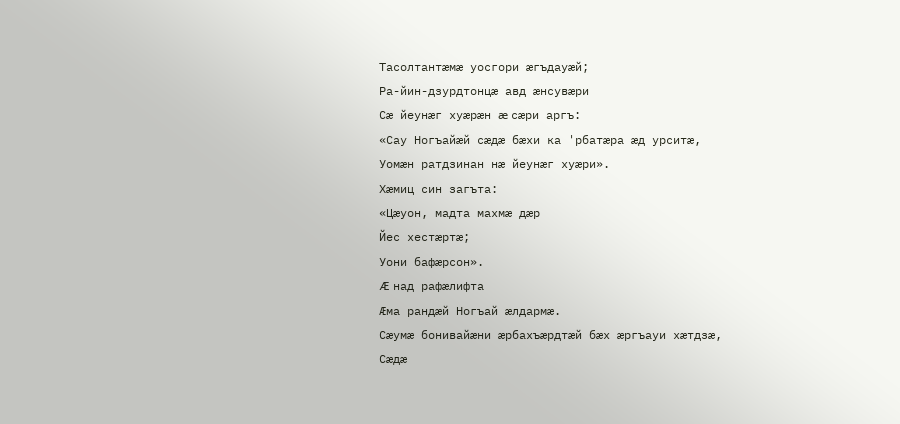Тасолтантæмæ уосгори æгъдауæй;
Ра-йин-дзурдтонцæ авд æнсувæри
Сæ йеунæг хуæрæн æ сæри аргъ:
«Сау Ногъайæй сæдæ бæхи ка 'рбатæра æд урситæ,
Уомæн ратдзинан нæ йеунæг хуæри».
Хæмиц син загъта:
«Цæуон, мадта махмæ дæр
Йес хестæртæ;
Уони бафæрсон».
Æ над рафæлифта
Æма рандæй Ногъай æлдармæ.
Сæумæ бонивайæни æрбахъæрдтæй бæх æргъауи хæтдзæ,
Сæдæ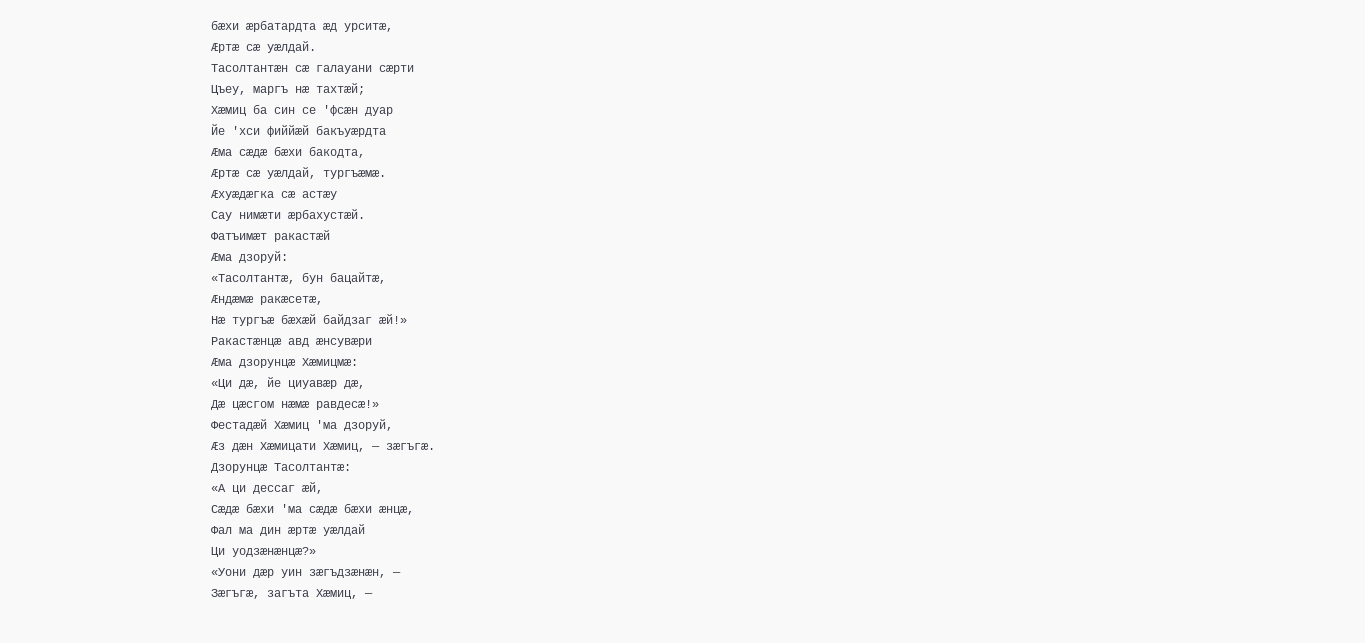бæхи æрбатардта æд урситæ,
Æртæ сæ уæлдай.
Тасолтантæн сæ галауани сæрти
Цъеу, маргъ нæ тахтæй;
Хæмиц ба син се 'фсæн дуар
Йе 'хси фиййæй бакъуæрдта
Æма сæдæ бæхи бакодта,
Æртæ сæ уæлдай, тургъæмæ.
Æхуæдæгка сæ астæу
Сау нимæти æрбахустæй.
Фатъимæт ракастæй
Æма дзоруй:
«Тасолтантæ, бун бацайтæ,
Æндæмæ ракæсетæ,
Нæ тургъæ бæхæй байдзаг æй!»
Ракастæнцæ авд æнсувæри
Æма дзорунцæ Хæмицмæ:
«Ци дæ, йе циуавæр дæ,
Дæ цæсгом нæмæ равдесæ!»
Фестадæй Хæмиц 'ма дзоруй,
Æз дæн Хæмицати Хæмиц, — зæгъгæ.
Дзорунцæ Тасолтантæ:
«А ци дессаг æй,
Сæдæ бæхи 'ма сæдæ бæхи æнцæ,
Фал ма дин æртæ уæлдай
Ци уодзæнæнцæ?»
«Уони дæр уин зæгъдзæнæн, —
Зæгъгæ, загъта Хæмиц, —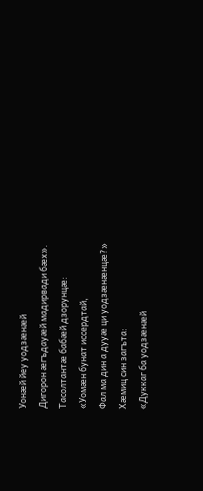Уонæй йеу уодзæнæй
Дигорон æгъдауæй мадирвади бæх».
Тасолтантæ бабæй дзорунцæ:
«Уомæн бунат иссердтай,
Фал ма дин а дууæ ци уодзæнæнцæ?»
Хæмиц син загъта:
«Дуккаг ба уодзæнæй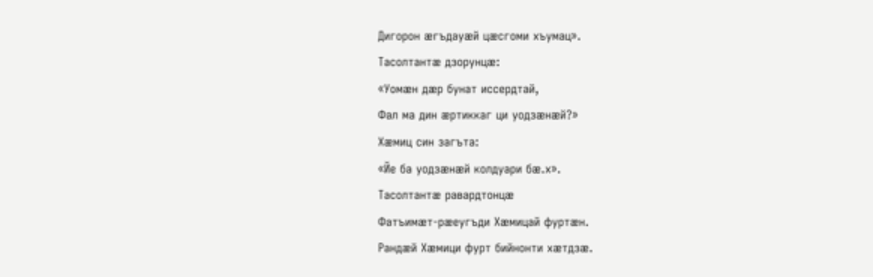Дигорон æгъдауæй цæсгоми хъумац».
Тасолтантæ дзорунцæ:
«Уомæн дæр бунат иссердтай,
Фал ма дин æртиккаг ци уодзæнæй?»
Хæмиц син загъта:
«Йе ба уодзæнæй колдуари бæ.х».
Тасолтантæ равардтонцæ
Фатъимæт-рæеугъди Хæмицай фуртæн.
Рандæй Хæмици фурт бийнонти хæтдзæ.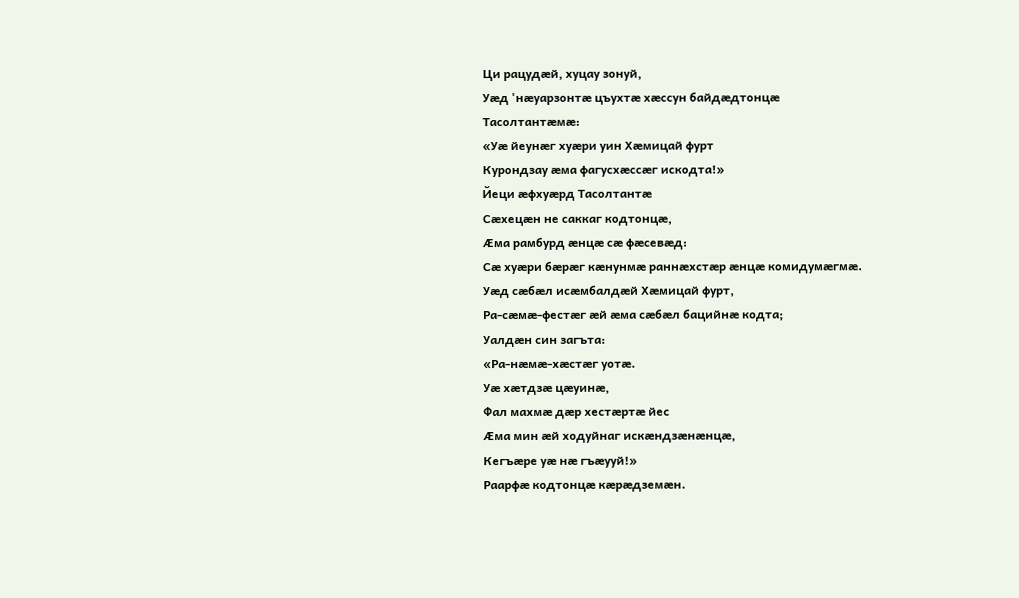Ци рацудæй, хуцау зонуй,
Уæд 'нæуарзонтæ цъухтæ хæссун байдæдтонцæ
Тасолтантæмæ:
«Уæ йеунæг хуæри уин Хæмицай фурт
Курондзау æма фагусхæссæг искодта!»
Йеци æфхуæрд Тасолтантæ
Сæхецæн не саккаг кодтонцæ,
Æма рамбурд æнцæ сæ фæсевæд:
Сæ хуæри бæрæг кæнунмæ раннæхстæр æнцæ комидумæгмæ.
Уæд сæбæл исæмбалдæй Хæмицай фурт,
Ра-сæмæ-фестæг æй æма сæбæл бацийнæ кодта;
Уалдæн син загъта:
«Ра-нæмæ-хæстæг уотæ.
Уæ хæтдзæ цæуинæ,
Фал махмæ дæр хестæртæ йес
Æма мин æй ходуйнаг искæндзæнæнцæ,
Кегъæре уæ нæ гъæууй!»
Раарфæ кодтонцæ кæрæдземæн.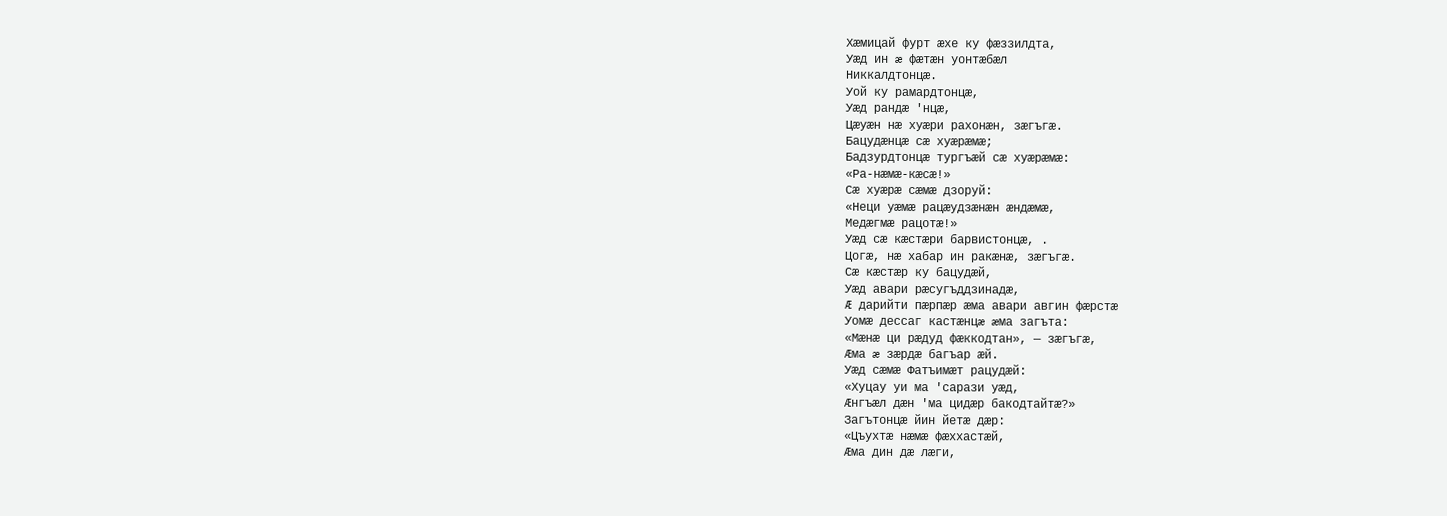Хæмицай фурт æхе ку фæззилдта,
Уæд ин æ фæтæн уонтæбæл
Никкалдтонцæ.
Уой ку рамардтонцæ,
Уæд рандæ 'нцæ,
Цæуæн нæ хуæри рахонæн, зæгъгæ.
Бацудæнцæ сæ хуæрæмæ;
Бадзурдтонцæ тургъæй сæ хуæрæмæ:
«Ра-нæмæ-кæсæ!»
Сæ хуæрæ сæмæ дзоруй:
«Неци уæмæ рацæудзæнæн æндæмæ,
Медæгмæ рацотæ!»
Уæд сæ кæстæри барвистонцæ, .
Цогæ, нæ хабар ин ракæнæ, зæгъгæ.
Сæ кæстæр ку бацудæй,
Уæд авари рæсугъддзинадæ,
Æ дарийти пæрпæр æма авари авгин фæрстæ
Уомæ дессаг кастæнцæ æма загъта:
«Мæнæ ци рæдуд фæккодтан», — зæгъгæ,
Æма æ зæрдæ багъар æй.
Уæд сæмæ Фатъимæт рацудæй:
«Хуцау уи ма 'сарази уæд,
Æнгъæл дæн 'ма цидæр бакодтайтæ?»
Загътонцæ йин йетæ дæр:
«Цъухтæ нæмæ фæххастæй,
Æма дин дæ лæги,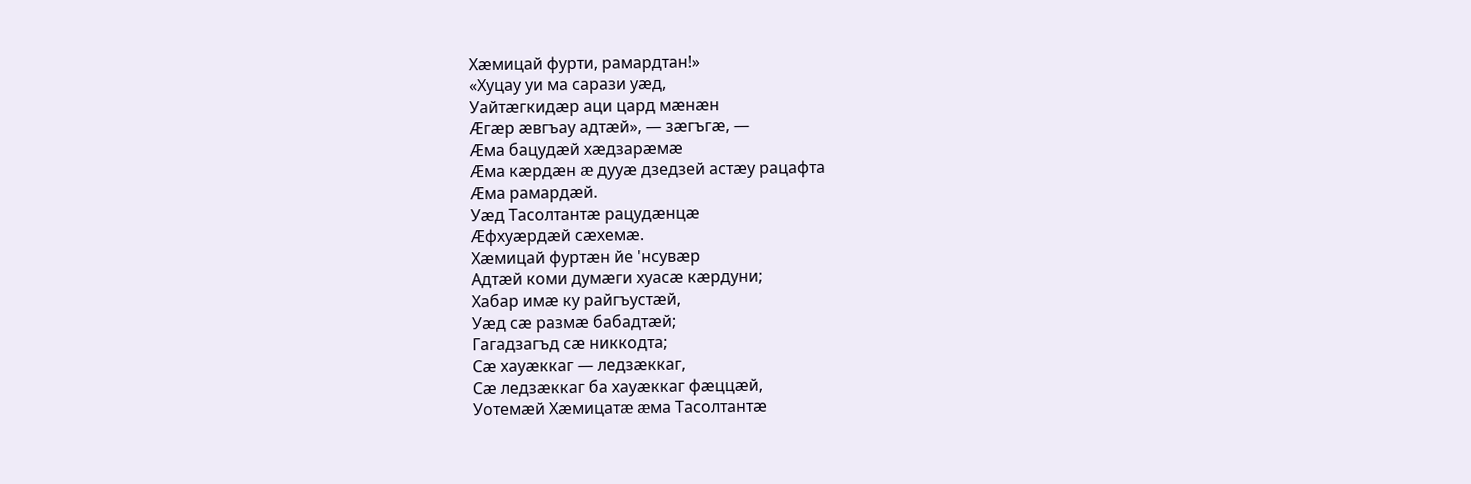Хæмицай фурти, рамардтан!»
«Хуцау уи ма сарази уæд,
Уайтæгкидæр аци цард мæнæн
Æгæр æвгъау адтæй», — зæгъгæ, —
Æма бацудæй хæдзарæмæ
Æма кæрдæн æ дууæ дзедзей астæу рацафта
Æма рамардæй.
Уæд Тасолтантæ рацудæнцæ
Æфхуæрдæй сæхемæ.
Хæмицай фуртæн йе 'нсувæр
Адтæй коми думæги хуасæ кæрдуни;
Хабар имæ ку райгъустæй,
Уæд сæ размæ бабадтæй;
Гагадзагъд сæ никкодта;
Сæ хауæккаг — ледзæккаг,
Сæ ледзæккаг ба хауæккаг фæццæй,
Уотемæй Хæмицатæ æма Тасолтантæ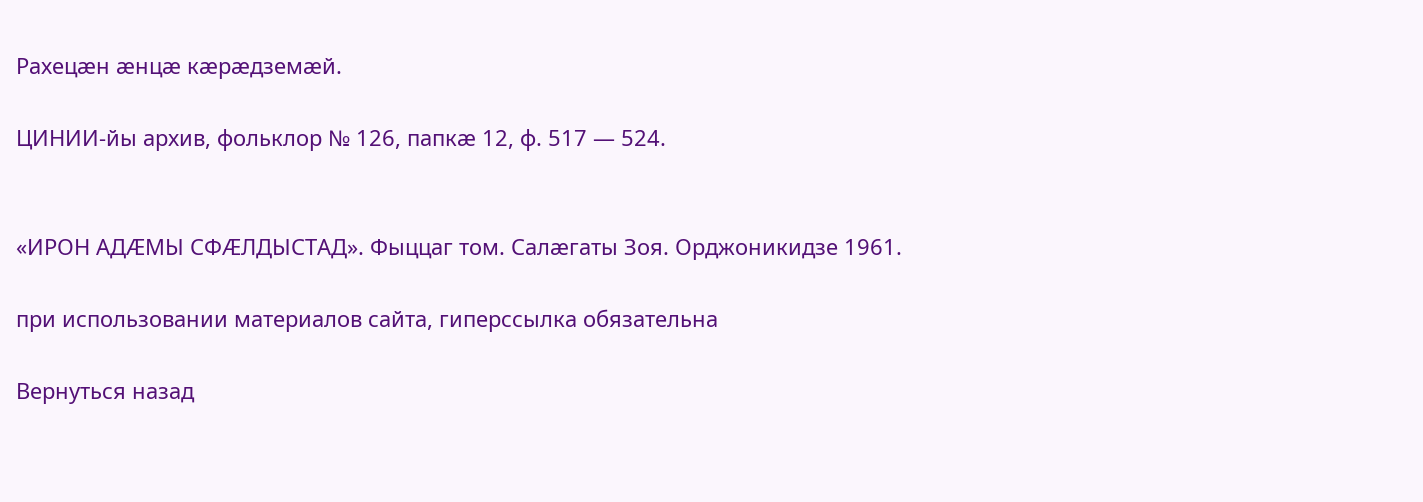Рахецæн æнцæ кæрæдземæй.

ЦИНИИ-йы архив, фольклор № 126, папкæ 12, ф. 517 — 524.


«ИРОН АДÆМЫ СФÆЛДЫСТАД». Фыццаг том. Салæгаты Зоя. Орджоникидзе 1961.

при использовании материалов сайта, гиперссылка обязательна

Вернуться назад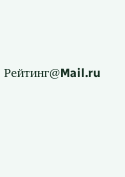Рейтинг@Mail.ru